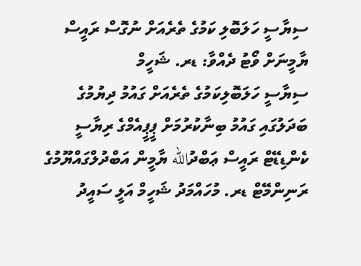ސިޔާސީ ހަލަބޮލި ކަމުގެ ތެރެއަށް ނުގޮސް ރައީސް ޔާމީނަށް ވޯޓު ދެއްވާ: ޑރ. ޝަހީމް
ސިޔާސީ ހަލަބޮލިކަމުގެ ތެރެއަށް ގައުމު ދިޔުމުގެ ބަދަލުގައި ގައުމު ބިނާކުރުމަށް ޕީޕީއެމްގެ ރިޔާސީ ކެންޑިޑޭޓް ރައީސް ޢަބްދުالله ޔާމީން އަބްދުލްގައްޔޫމުގެ ރަނިންމޭޓް ޑރ. މުހައްމަދު ޝަހީމް އަލީ ސައީދު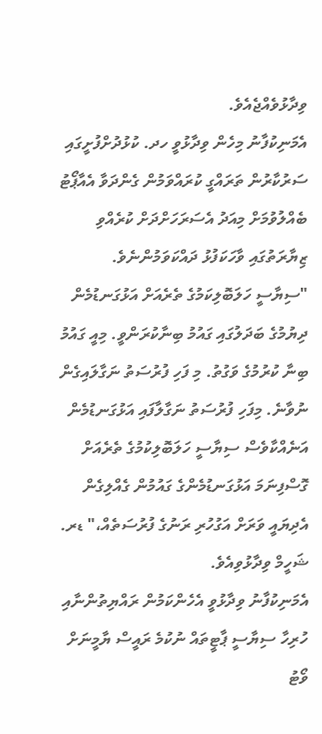ވިދާޅުވެއްޖެއެވެ.
އެމަނިކުފާނު މިހެން ވިދާޅުވީ ހދ. ކުޅުދުށްފުށީގައި ސަރުކާރުން ތަރައްގީ ކުރައްވަމުން ގެންދަވާ އެއާޕޯޓު ބެއްލުވުމަށް މިއަދު އެސަރަހަށްދަށް ކުރެއްވި ޒިޔާރަތުގައި ވާހަކަފުޅު ދައްކަވަމުންނެވެ.
"ސިޔާސީ ހަލަބޮލިކަމުގެ ތެރެއަށް އަޅުގަނޑުމެން ދިޔުމުގެ ބަދަލުގައި ގައުމު ބިނާކުރަންވީ. މިއީ ގައުމު ބިނާ ކުރުމުގެ ވަގުތު. މި ފަހި ފުރުސަތު ނަގާލައިގެން ނުވާނެ. މިފަހި ފުރުސަތު ނަގާލާފައި އަޅުގަނޑުމެން އަނެއްކާވެސް ސިޔާސީ ހަލަބޮލިކުމުގެ ތެރެއަށް ގޮސްފިނަމަ އަޅުގަނޑުމެންގެ ގައުމުން ގެއްލިގެން އެދިޔައީ ވަރަށް އަގުހުރި ރަނުގެ ފުރުސަތެއް،" ޑރ. ޝަހީމް ވިދާޅުވިއެވެ.
އެމަނިކުފާނު ވިދާޅުވީ އެހެންކަމުން ރައްޔިތުންނާއި ހުރިހާ ސިޔާސީ ޕާޓީތައް ނުކުމެ ރައީސް ޔާމީނަށް ވޯޓު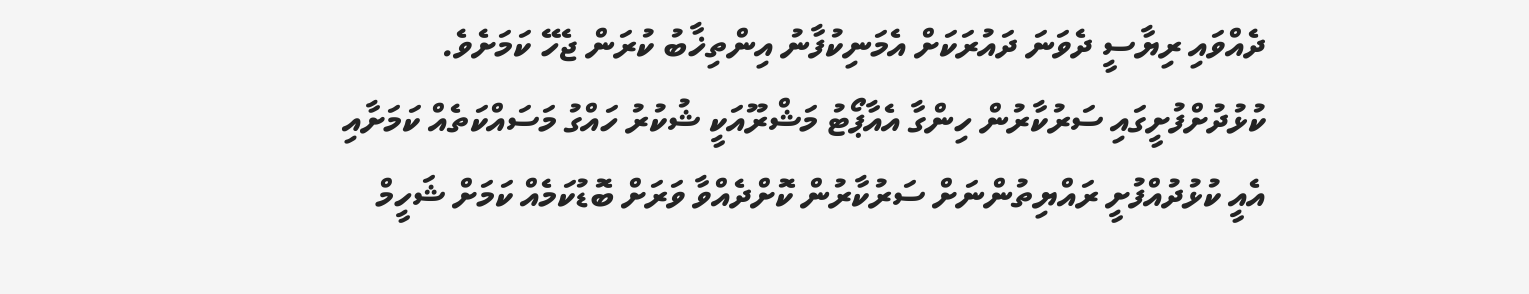ދެއްވައި ރިޔާސީ ދެވަނަ ދައުރަކަށް އެމަނިކުފާނު އިންތިޚާބު ކުރަން ޖެހޭ ކަމަށެވެ.
ކުޅުދުށްފުށީގައި ސަރުކާރުން ހިންގާ އެއާޕޯޓު މަޝްރޫއަކީ ޝުކުރު ހައްގު މަސައްކަތެއް ކަމަށާއި އެއީ ކުޅުދުއްފުށީ ރައްޔިތުންނަށް ސަރުކާރުން ކޮށްދެއްވާ ވަރަށް ބޮޑުކަމެއް ކަމަށް ޝަހީމް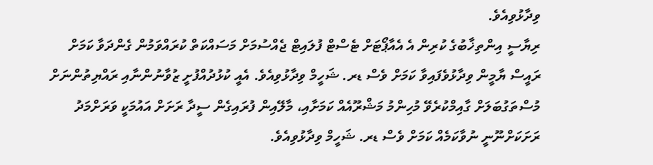ވިދާޅުވިއެވެ.
ރިޔާސީ އިންތިޚާބުގެ ކުރިން އެ އެއާޕޯޓަށް ޓެސްޓް ފުލައިޓް ޖެއްސުމަށް މަސައްކަތް ކުރައްވަމުން ގެންދަވާ ކަމަށް ރައީސް ޔާމީން ވިދާޅުވެފައިވާ ކަމަށް ވެސް ޑރ. ޝަހީމް ވިދާޅުވިއެވެ. އެއީ ކުޅުދުއްފުށީ ޒުވާނުންނާއި ރައްޔިތުންނަށް މުސްތަގުބަލަށް ގާއިމްކުރެވޭ މުހިންމު މަޝްރޫއެއް ކަމަށާއި، މާލޭއިން ފުރައިގެން ސީދާ ރަށަށް އައުމަކީ ވަރަށްމަދު ރަށަކަށްނޫނީ ނުވާކަމެއް ކަމަށް ވެސް ޑރ. ޝަހީމް ވިދާޅުވިއެވެ.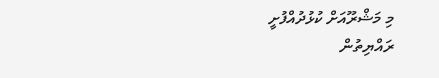މި މަޝްރޫއަށް ކުޅުދުއްފުށީ ރައްޔިތުން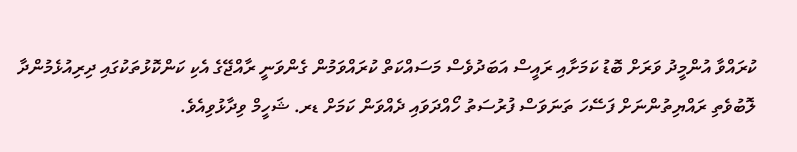ކުރައްވާ އުންމީދު ވަރަށް ބޮޑު ކަމަށާއި ރައީސް އަބަދުވެސް މަސައްކަތް ކުރައްވަމުން ގެންވަނީ ރާއްޖޭގެ އެކި ކަންކޮޅުތަކުގައި ދިރިއުޅެމުންދާ ލޮބުވެތި ރައްޔިތުންނަށް ފަސޭހަ ތަނަވަސް ފުރުސަތު ހޯއްދަވައި ދެއްވަން ކަމަށް ޑރ. ޝަހީމް ވިދާޅުވިއެވެ.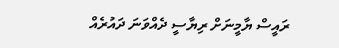ރައީސް ޔާމީނަށް ރިޔާސީ ދެއްވަނަ ދައުރެއް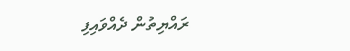ރައްޔިތުން ދެއްވައިފި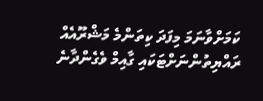ކަމަށްވާނަމަ މިފަދަ ކިތަންމެ މަޝްރޫއެއް ރައްޔިތުންނަށްޓަކައި ގާއިމް ވެގެންދާނެ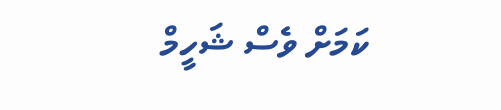ކަމަށް ވެސް ޝަހީމް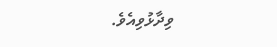ވިދާޅުވިއެވެ.